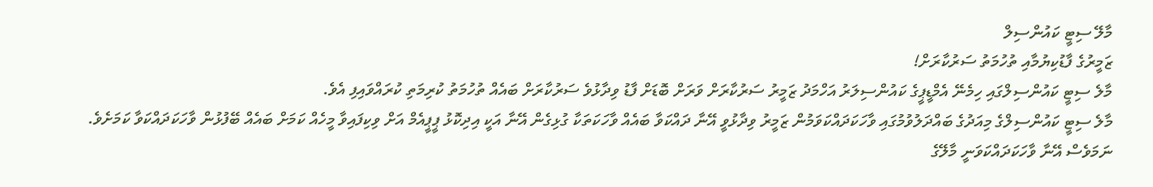މާލޭ ސިޓީ ކައުންސިލް
ޒަމީރުގެ ފާޑުކިޔުމާއި ތުހުމަތު ސަރުކާރަށް!
މާލެ ސިޓީ ކައުންސިލްގައި ހިމެނޭ އެމްޑީޕީގެ ކައުންސިލަރު އަހްމަދު ޒަމީރު ސަރުކާރަށް ވަރަށް ބޮޑަށް ފާޑު ވިދާޅުވެ ސަރުކާރަށް ބައެއް ތުހުމަތު ކުރިމަތި ކުރައްވައިފި އެވެ.
މާލެ ސިޓީ ކައުންސިލްގެ މިއަދުގެ ބައްދަލުވުމުގައި ވާހަކަދައްކަވަމުން ޒަމީރު ވިދާޅުވީ އޭނާ ދައްކަވާ ބައެއް ވާހަކަތަކާ ގުޅިގެން އޭނާ އަކީ އިދިކޮޅު ޕީޕީއެމް އަށް ވިކިފައިވާ މީހެއް ކަމަށް ބައެއް ބޭފުޅުން ވާހަކަދައްކަވާ ކަމަށެވެ. ނަމަވެސް އޭނާ ވާހަކަދައްކަވަނީ މާލޭގެ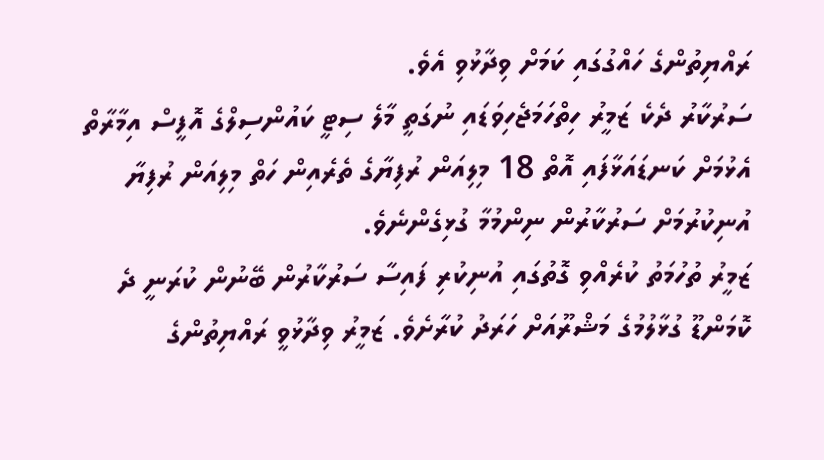ރައްޔިތުންގެ ހައްގުގައި ކަމަށް ވިދާޅުވި އެވެ.
ސަރުކާރު ދެކެ ޒަމީރު ހިތްހަމަޖެހިވަޑައި ނުގަތީ މާލެ ސިޓީ ކައުންސިލްގެ އޮފީސް އިމާރާތް އެޅުމަށް ކަނޑައަޅާފައި އޮތް 18 މިލިއަން ރުފިޔާގެ ތެރެއިން ހަތް މިލިއަން ރުފިޔާ އުނިކުރުމަށް ސަރުކާރުން ނިންމުމާ ގުޅިގެންނެވެ.
ޒަމީރު ތުހުމަތު ކުރެއްވި ގޮތުގައި އުނިކުރި ފައިސާ ސަރުކާރުން ބޭނުން ކުރަނީ ދެ ކޮމަންޑޫ ގުޅާލުމުގެ މަޝްރޫއަށް ހަރަދު ކުރާށެވެ. ޒަމީރު ވިދާޅުވީ ރައްޔިތުންގެ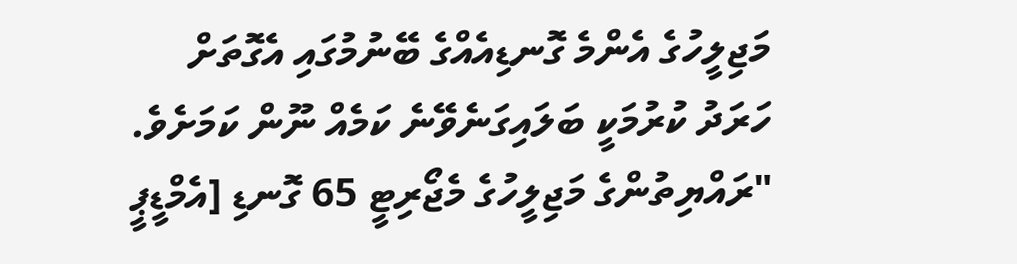މަޖިލީހުގެ އެންމެ ގޮނޑިއެއްގެ ބޭނުމުގައި އެގޮތަށް ހަރަދު ކުރުމަކީ ބަލައިގަނެވޭނެ ކަމެއް ނޫން ކަމަށެވެ.
"ރައްޔިތުންގެ މަޖިލީހުގެ މެޖޯރިޓީ 65 ގޮނޑި [އެމްޑީޕީ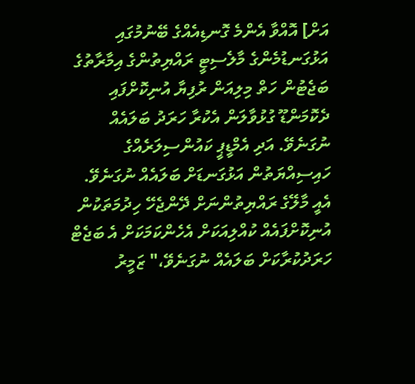އަށް] އޮއްވާ އެންމެ ގޮނޑިއެއްގެ ބޭނުމުގައި އަޅުގަނޑުމެންގެ މާލެސިޓީ ރައްޔިތުންގެ އިމާރާތުގެ ބަޖެޓުން ހަތް މިލިއަން ރުފިޔާ އުނިކޮށްފައި ދެކޮމަންޑޫ ގުޅުވާލަން އެކުރާ ހަރަދު ބަލައެއް ނުގަނެވޭ. އަދި އެމްޑީޕީ ކައުންސިލަރެއްގެ ހައިސިއްޔަތުން އަޅުގަނޑަށް ބަލައެއް ނުގަނެވޭ. އެއީ މާލޭގެ ރައްޔިތުންނަށް ދޭންޖެހޭ ހިދުމަތަކުން އުނިކޮށްފައެއް ކުއްލިއަކަށް އެހެންކަމަކަށް އެ ބަޖެޓް ހަރަދުކުރާކަށް ބަލައެއް ނުގަނެވޭ،" ޒަމީރު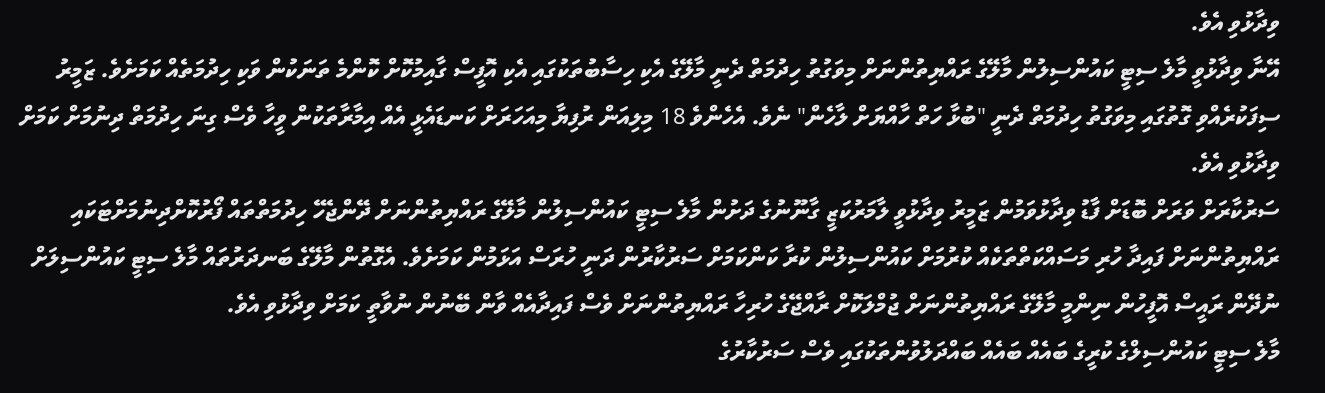ވިދާޅުވި އެވެ.
އޭނާ ވިދާޅުވީ މާލެ ސިޓީ ކައުންސިލުން މާލޭގެ ރައްޔިތުންނަށް މިވަގުތު ހިދުމަތް ދެނީ މާލޭގެ އެކި ހިސާބުތަކުގައި އެކި އޮފީސް ގާއިމުކޮށް ކޮންމެ ތަނަކުން ވަކި ހިދުމަތެއް ކަމަށެވެ. ޒަމީރު ސިފަކުރެއްވި ގޮތުގައި މިވަގުތު ހިދުމަތް ދެނީ "ބުޅާ ހަތް ހާއްޔަށް ލާހެން" ނެވެ. އެހެންވެ 18 މިލިއަން ރުފިޔާ މިއަހަރަށް ކަނޑައެޅީ އެއް އިމާރާތަކުން ވީހާ ވެސް ގިނަ ހިދުމަތް ދިނުމަށް ކަމަށް ވިދާޅުވި އެވެ.
ސަރުކާރަށް ވަރަށް ބޮޑަށް ފާޑު ވިދާޅުވަމުން ޒަމީރު ވިދާޅުވީ ލާމަރުކަޒީ ގާނޫނުގެ ދަށުން މާލެ ސިޓީ ކައުންސިލުން މާލޭގެ ރައްޔިތުންނަށް ދޭންޖެހޭ ހިދުމަތްތައް ފޯރުކޮށްދިނުމަށްޓަކައި ރައްޔިތުންނަށް ފައިދާ ހުރި މަސައްކަތްތަކެއް ކުރުމަށް ކައުންސިލުން ކުރާ ކަންކަމަށް ސަރުކާރުން ދަނީ ހުރަސް އަޅަމުން ކަމަށެވެ. އެގޮތުން މާލޭގެ ބަނދަރުތައް މާލެ ސިޓީ ކައުންސިލަށް ނުދޭން ރައީސް އޮފީހުން ނިންމީ މާލޭގެ ރައްޔިތުންނަށް ޖުމްލަކޮށް ރާއްޖޭގެ ހުރިހާ ރައްޔިތުންނަށް ވެސް ފައިދާއެއް ވާން ބޭނުން ނުވާތީ ކަމަށް ވިދާޅުވި އެވެ.
މާލެ ސިޓީ ކައުންސިލްގެ ކުރީގެ ބައެއް ބައެއް ބައްދަލުވުންތަކުގައި ވެސް ސަރުކާރުގެ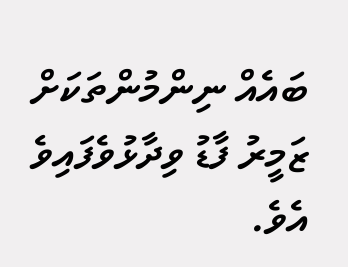ބައެއް ނިންމުންތަކަށް ޒަމީރު ފާޑު ވިދާޅުވެފައިވެ އެވެ.